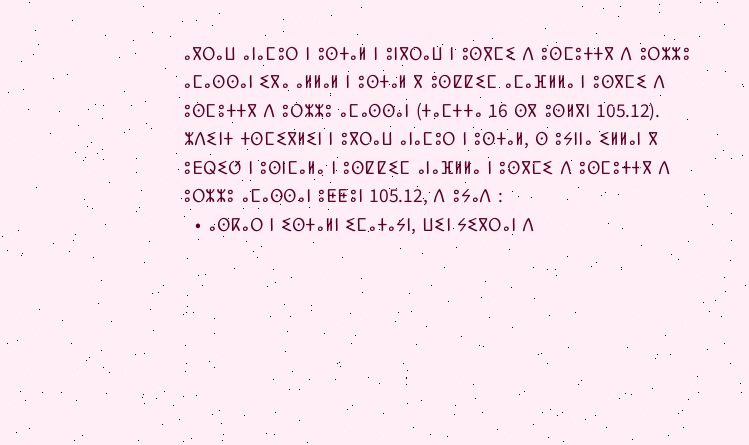ⴰⴳⵔⴰⵡ ⴰⵏⴰⵎⵓⵔ ⵏ ⵓⵙⵜⴰⵍ ⵏ ⵓⵏⴳⵔⴰⵡ ⵏ ⵓⵙⴳⵎⵉ ⴷ ⵓⵙⵎⵓⵜⵜⴳ ⴷ ⵓⵔⵣⵣⵓ ⴰⵎⴰⵙⵙⴰⵏ ⵉⴳⴰ ⴰⵍⵍⴰⵍ ⵏ ⵓⵙⵜⴰⵍ ⴳ ⵓⵙⵇⵇⵉⵎ ⴰⵎⴰⴼⵍⵍⴰ ⵏ ⵓⵙⴳⵎⵉ ⴷ ⵓⵙⵎⵓⵜⵜⴳ ⴷ ⵓⵔⵣⵣⵓ ⴰⵎⴰⵙⵙⴰⵏ (ⵜⴰⵎⵜⵜⴰ 16 ⵙⴳ ⵓⵙⵍⴳⵏ 105.12).
ⵣⴷⵉⵏⵜ ⵜⵙⵎⵉⴳⵍⵉⵏ ⵏ ⵓⴳⵔⴰⵡ ⴰⵏⴰⵎⵓⵔ ⵏ ⵓⵙⵜⴰⵍ, ⵙ ⵓⵢⵏⵏⴰ ⵉⵍⵍⴰⵏ ⴳ ⵓⴹⵕⵉⵚ ⵏ ⵓⵙⵏⵎⴰⵍⴰ ⵏ ⵓⵙⵇⵇⵉⵎ ⴰⵏⴰⴼⵍⵍⴰ ⵏ ⵓⵙⴳⵎⵉ ⴷ ⵓⵙⵎⵓⵜⵜⴳ ⴷ ⵓⵔⵣⵣⵓ ⴰⵎⴰⵙⵙⴰⵏ ⵓⵟⵟⵓⵏ 105.12, ⴷ ⵓⵢⴰⴷ :
  • ⴰⵙⴽⴰⵔ ⵏ ⵉⵙⵜⴰⵍⵏ ⵉⵎⴰⵜⴰⵢⵏ, ⵡⵉⵏ ⵢⵉⴳⵔⴰⵏ ⴷ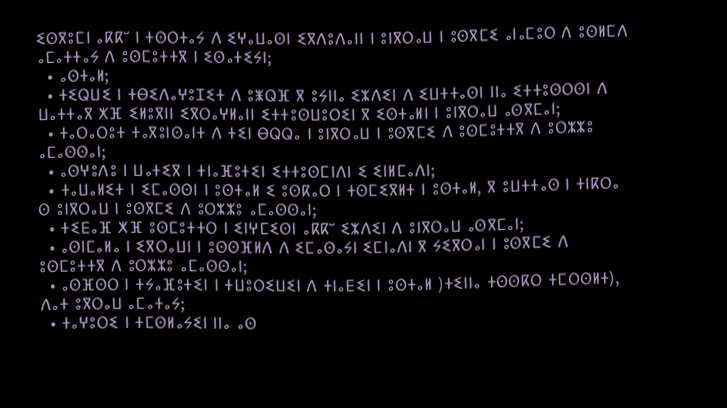ⵉⵙⴳⵓⵎⵏ ⴰⴽⴽⵯ ⵏ ⵜⵙⵔⵜⴰⵢ ⴷ ⵉⵖⴰⵡⴰⵙⵏ ⵉⴳⴷⵓⴷⴰⵏⵏ ⵏ ⵓⵏⴳⵔⴰⵡ ⵏ ⵓⵙⴳⵎⵉ ⴰⵏⴰⵎⵓⵔ ⴷ ⵓⵙⵍⵎⴷ ⴰⵎⴰⵜⵜⴰⵢ ⴷ ⵓⵙⵎⵓⵜⵜⴳ ⵏ ⵉⵙⴰⵜⵉⵢⵏ;
  • ⴰⵙⵜⴰⵍ;
  • ⵜⵉⵕⵡⵉ ⵏ ⵜⴱⵉⴷⴰⵖⵓⵊⵉⵜ ⴷ ⵓⵥⵕⴼ ⴳ ⵓⵢⵏⵏⴰ ⵉⵣⴷⵉⵏ ⴷ ⵉⵡⵜⵜⴰⵙⵏ ⵏⵏⴰ ⵉⵜⵜⵓⵙⵔⵙⵏ ⴷ ⵡⴰⵜⵜⴰⴳ ⵅⴼ ⵉⵍⵓⴳⵏⵏ ⵉⴳⵔⴰⵖⵍⴰⵏⵏ ⵉⵜⵜⵓⵙⵡⵓⵔⵉⵏ ⴳ ⵉⵙⵜⴰⵍⵏ ⵏ ⵓⵏⴳⵔⴰⵡ ⴰⵙⴳⵎⴰⵏ;
  • ⵜⴰⵔⴰⵔⵓⵜ ⵜⴰⴳⵓⵏⵙⴰⵏⵜ ⴷ ⵜⵉⵏ ⴱⵕⵕⴰ ⵏ ⵓⵏⴳⵔⴰⵡ ⵏ ⵓⵙⴳⵎⵉ ⴷ ⵓⵙⵎⵓⵜⵜⴳ ⴷ ⵓⵔⵣⵣⵓ ⴰⵎⴰⵙⵙⴰⵏ;
  • ⴰⵙⵖⵓⴷⵓ ⵏ ⵡⴰⵜⵉⴳ ⵏ ⵜⵏⴰⴼⵓⵜⵉⵏ ⵉⵜⵜⵓⵙⵎⵏⴷⵏ ⵉ ⵉⵏⵍⵎⴰⴷⵏ;
  • ⵜⴰⵡⴰⵍⵉⵜ ⵏ ⵉⵎⴰⵙⵙⵏ ⵏ ⵓⵙⵜⴰⵍ ⵉ ⵓⵙⴽⴰⵔ ⵏ ⵜⵙⵎⵉⴳⵍⵜ ⵏ ⵓⵙⵜⴰⵍ, ⴳ ⵓⵡⵜⵜⴰⵙ ⵏ ⵜⵏⴽⵔⴰ ⵙ ⵓⵏⴳⵔⴰⵡ ⵏ ⵓⵙⴳⵎⵉ ⴷ ⵓⵔⵣⵣⵓ ⴰⵎⴰⵙⵙⴰⵏ;
  • ⵜⵉⴹⴰⴼ ⵅⴼ ⵓⵙⵎⵓⵜⵜⵔ ⵏ ⵉⵏⵖⵎⵉⵙⵏ ⴰⴽⴽⵯ ⵉⵣⴷⵉⵏ ⴷ ⵓⵏⴳⵔⴰⵡ ⴰⵙⴳⵎⴰⵏ;
  • ⴰⵙⵏⵎⴰⵍⴰ ⵏ ⵉⴳⵔⴰⵡⵏ ⵏ ⵓⵙⵙⴼⵍⴷ ⴷ ⵉⵎⴰⵙⴰⵢⵏ ⵉⵎⵏⴰⴷⵏ ⴳ ⵢⵉⴳⵔⴰⵏ ⵏ ⵓⵙⴳⵎⵉ ⴷ ⵓⵙⵎⵓⵜⵜⴳ ⴷ ⵓⵔⵣⵣⵓ ⴰⵎⴰⵙⵙⴰⵏ;
  • ⴰⵙⴼⵙⵔ ⵏ ⵜⵢⴰⴼⵓⵜⵉⵏ ⵏ ⵜⵡⵓⵔⵉⵡⵉⵏ ⴷ ⵜⵏⴰⴹⵉⵏ ⵏ ⵓⵙⵜⴰⵍ )ⵜⵉⵏⵏⴰ ⵜⵙⵙⴽⵔ ⵜⵎⵔⵙⵍⵜ), ⴷⴰⵜ ⵓⴳⵔⴰⵡ ⴰⵎⴰⵜⴰⵢ;
  • ⵜⴰⵖⵓⵔⵉ ⵏ ⵜⵎⵙⵍⴰⵢⵉⵏ ⵏⵏⴰ ⴰⵙ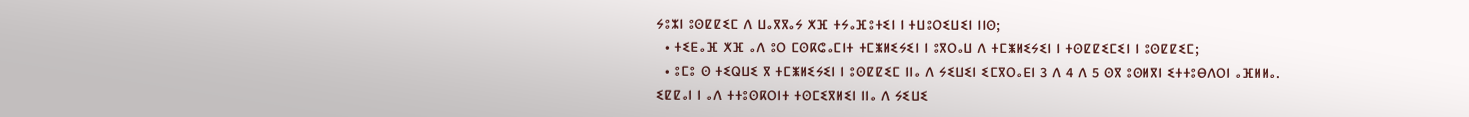ⵢⵓⵣⵏ ⵓⵙⵇⵇⵉⵎ ⴷ ⵡⴰⴳⴳⴰⵢ ⵅⴼ ⵜⵢⴰⴼⵓⵜⵉⵏ ⵏ ⵜⵡⵓⵔⵉⵡⵉⵏ ⵏⵏⵙ;
  • ⵜⵉⴹⴰⴼ ⵅⴼ ⴰⴷ ⵓⵔ ⵎⵙⴽⵛⴰⵎⵏⵜ ⵜⵎⵥⵍⵉⵢⵉⵏ ⵏ ⵓⴳⵔⴰⵡ ⴷ ⵜⵎⵥⵍⵉⵢⵉⵏ ⵏ ⵜⵙⵇⵇⵉⵎⵉⵏ ⵏ ⵓⵙⵇⵇⵉⵎ;
  • ⵓⵎⵓ ⵙ ⵜⵉⵕⵡⵉ ⴳ ⵜⵎⵥⵍⵉⵢⵉⵏ ⵏ ⵓⵙⵇⵇⵉⵎ ⵏⵏⴰ ⴷ ⵢⵉⵡⵉⵏ ⵉⵎⴳⵔⴰⴹⵏ 3 ⴷ 4 ⴷ 5 ⵙⴳ ⵓⵙⵍⴳⵏ ⵉⵜⵜⵓⴱⴷⵔⵏ ⴰⴼⵍⵍⴰ.
ⵉⵇⵇⴰⵏ ⵏ ⴰⴷ ⵜⵜⵓⵙⴽⵔⵏⵜ ⵜⵙⵎⵉⴳⵍⵉⵏ ⵏⵏⴰ ⴷ ⵢⵉⵡⵉ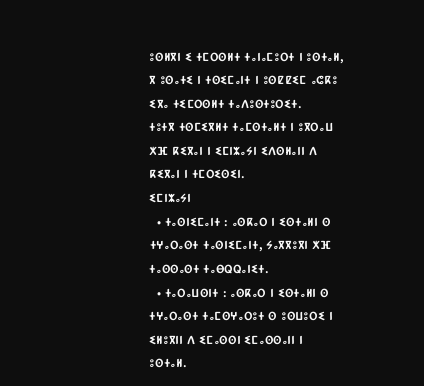ⵓⵙⵍⴳⵏ ⵉ ⵜⵎⵔⵙⵍⵜ ⵜⴰⵏⴰⵎⵓⵔⵜ ⵏ ⵓⵙⵜⴰⵍ, ⴳ ⵓⵙⴰⵜⵉ ⵏ ⵜⵙⵉⵎⴰⵏⵜ ⵏ ⵓⵙⵇⵇⵉⵎ ⴰⵛⴽⵓ ⵉⴳⴰ ⵜⵉⵎⵔⵙⵍⵜ ⵜⴰⴷⵓⵙⵜⵓⵔⵉⵜ.
ⵜⵓⵜⴳ ⵜⵙⵎⵉⴳⵍⵜ ⵜⴰⵎⵙⵜⴰⵍⵜ ⵏ ⵓⴳⵔⴰⵡ ⵅⴼ ⴽⵉⴳⴰⵏ ⵏ ⵉⵎⵏⵣⴰⵢⵏ ⵉⴷⵙⵍⴰⵏⵏ ⴷ ⴽⵉⴳⴰⵏ ⵏ ⵜⵎⵔⵉⵙⵉⵏ.
ⵉⵎⵏⵣⴰⵢⵏ
  • ⵜⴰⵙⵏⵉⵎⴰⵏⵜ : ⴰⵙⴽⴰⵔ ⵏ ⵉⵙⵜⴰⵍⵏ ⵙ ⵜⵖⴰⵔⴰⵙⵜ ⵜⴰⵙⵏⵉⵎⴰⵏⵜ, ⵢⴰⴳⴳⵓⴳⵏ ⵅⴼ ⵜⴰⵙⵙⴰⵙⵜ ⵜⴰⴱⵕⵕⴰⵏⵉⵜ.
  • ⵜⴰⵔⴰⵡⵙⵏⵜ : ⴰⵙⴽⴰⵔ ⵏ ⵉⵙⵜⴰⵍⵏ ⵙ ⵜⵖⴰⵔⴰⵙⵜ ⵜⴰⵎⵙⵖⴰⵔⵓⵜ ⵙ ⵓⵙⵡⵓⵔⵉ ⵏ ⵉⵍⵓⴳⵏⵏ ⴷ ⵉⵎⴰⵙⵙⵏ ⵉⵎⴰⵙⵙⴰⵏⵏ ⵏ ⵓⵙⵜⴰⵍ.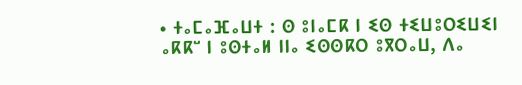• ⵜⴰⵎⴰⴼⴰⵡⵜ : ⵙ ⵓⵏⴰⵎⴽ ⵏ ⵉⵙ ⵜⵉⵡⵓⵔⵉⵡⵉⵏ ⴰⴽⴽⵯ ⵏ ⵓⵙⵜⴰⵍ ⵏⵏⴰ ⵉⵙⵙⴽⵔ ⵓⴳⵔⴰⵡ, ⴷⴰ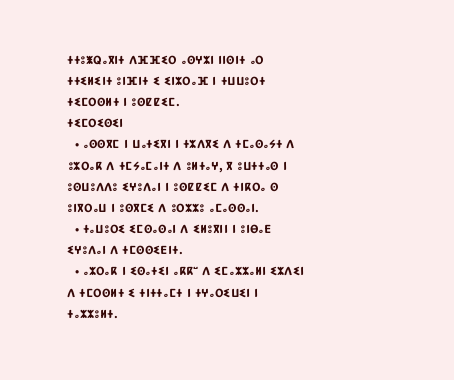ⵜⵜⵓⵥⵕⴰⴳⵏⵜ ⴷⴼⴼⵉⵔ ⴰⵙⵖⵣⵏ ⵏⵏⵙⵏⵜ ⴰⵔ ⵜⵜⵉⵍⵉⵏⵜ ⵓⵏⴼⵏⵜ ⵉ ⵉⵏⵣⵔⴰⴼ ⵏ ⵜⵡⵡⵓⵔⵜ ⵜⵉⵎⵔⵙⵍⵜ ⵏ ⵓⵙⵇⵇⵉⵎ.
ⵜⵉⵎⵔⵉⵙⵉⵏ
  • ⴰⵙⵙⴳⵎ ⵏ ⵡⴰⵜⵉⴳⵏ ⵏ ⵜⵣⴷⴳⵉ ⴷ ⵜⵎⴰⵙⴰⵢⵜ ⴷ ⵓⵣⵔⴰⴽ ⴷ ⵜⵎⵢⴰⵎⴰⵏⵜ ⴷ ⵓⵍⵜⴰⵖ, ⴳ ⵓⵡⵜⵜⴰⵙ ⵏ ⵓⵙⵡⵓⴷⴷⵓ ⵉⵖⵓⴷⴰⵏ ⵏ ⵓⵙⵇⵇⵉⵎ ⴷ ⵜⵏⴽⵔⴰ ⵙ ⵓⵏⴳⵔⴰⵡ ⵏ ⵓⵙⴳⵎⵉ ⴷ ⵓⵔⵣⵣⵓ ⴰⵎⴰⵙⵙⴰⵏ.
  • ⵜⴰⵡⵓⵔⵉ ⵉⵎⵙⴰⵙⴰⵏ ⴷ ⵉⵍⵓⴳⵏⵏ ⵏ ⵓⵏⴱⴰⴹ ⵉⵖⵓⴷⴰⵏ ⴷ ⵜⵎⵙⵙⵉⴹⵏⵜ.
  • ⴰⵣⵔⴰⴽ ⵏ ⵉⵙⴰⵜⵉⵏ ⴰⴽⴽⵯ ⴷ ⵉⵎⴰⵣⵣⴰⵍⵏ ⵉⵣⴷⵉⵏ ⴷ ⵜⵎⵔⵙⵍⵜ ⵉ ⵜⵏⵜⵜⴰⵎⵜ ⵏ ⵜⵖⴰⵔⵉⵡⵉⵏ ⵏ ⵜⴰⵣⵣⵓⵍⵜ.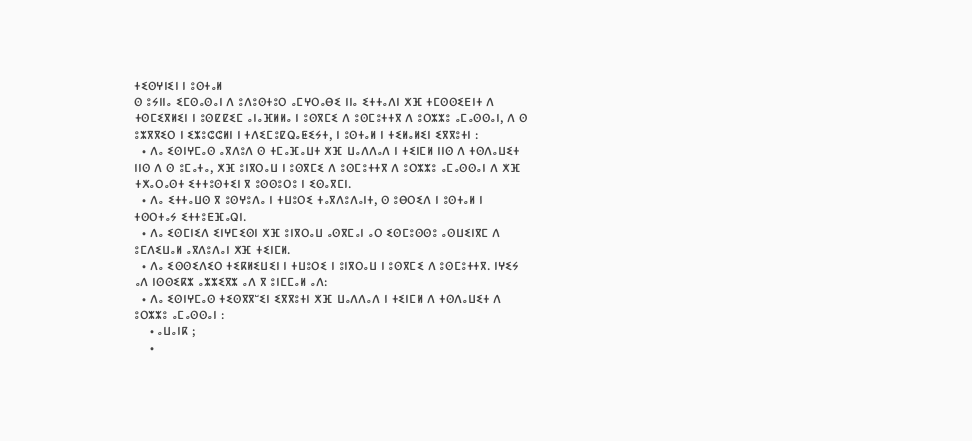ⵜⵉⵙⵖⵏⵉⵏ ⵏ ⵓⵙⵜⴰⵍ
ⵙ ⵓⵢⵏⵏⴰ ⵉⵎⵙⴰⵙⴰⵏ ⴷ ⵓⴷⵓⵙⵜⵓⵔ ⴰⵎⵖⵔⴰⴱⵉ ⵏⵏⴰ ⵉⵜⵜⴰⴷⵏ ⵅⴼ ⵜⵎⵙⵙⵉⴹⵏⵜ ⴷ ⵜⵙⵎⵉⴳⵍⵉⵏ ⵏ ⵓⵙⵇⵇⵉⵎ ⴰⵏⴰⴼⵍⵍⴰ ⵏ ⵓⵙⴳⵎⵉ ⴷ ⵓⵙⵎⵓⵜⵜⴳ ⴷ ⵓⵔⵣⵣⵓ ⴰⵎⴰⵙⵙⴰⵏ, ⴷ ⵙ ⵓⵣⴳⴳⵉⵔ ⵏ ⵉⵣⵓⵛⵛⵍⵏ ⵏ ⵜⴷⵉⵎⵓⵇⵕⴰⵟⵉⵢⵜ, ⵏ ⵓⵙⵜⴰⵍ ⵏ ⵜⵉⵍⴰⵍⵉⵏ ⵉⴳⴳⵓⵜⵏ :
  • ⴷⴰ ⵉⵙⵏⵖⵎⴰⵙ ⴰⴳⴷⵓⴷ ⵙ ⵜⵎⴰⴼⴰⵡⵜ ⵅⴼ ⵡⴰⴷⴷⴰⴷ ⵏ ⵜⵉⵏⵎⵍ ⵏⵏⵙ ⴷ ⵜⵙⴷⴰⵡⵉⵜ ⵏⵏⵙ ⴷ ⵙ ⵓⵎⴰⵜⴰ, ⵅⴼ ⵓⵏⴳⵔⴰⵡ ⵏ ⵓⵙⴳⵎⵉ ⴷ ⵓⵙⵎⵓⵜⵜⴳ ⴷ ⵓⵔⵣⵣⵓ ⴰⵎⴰⵙⵙⴰⵏ ⴷ ⵅⴼ ⵜⵅⴰⵔⴰⵙⵜ ⵉⵜⵜⵓⵙⵜⵉⵏ ⴳ ⵓⵙⵙⵓⵔⵓ ⵏ ⵉⵙⴰⴳⵎⵏ.
  • ⴷⴰ ⵉⵜⵜⴰⵡⵙ ⴳ ⵓⵙⵖⵓⴷⴰ ⵏ ⵜⵡⵓⵔⵉ ⵜⴰⴳⴷⵓⴷⴰⵏⵜ, ⵙ ⵓⴱⵔⵉⴷ ⵏ ⵓⵙⵜⴰⵍ ⵏ ⵜⵙⵔⵜⴰⵢ ⵉⵜⵜⵓⴹⴼⴰⵕⵏ.
  • ⴷⴰ ⵉⵙⵎⵏⵉⴷ ⵉⵏⵖⵎⵉⵙⵏ ⵅⴼ ⵓⵏⴳⵔⴰⵡ ⴰⵙⴳⵎⴰⵏ ⴰⵔ ⵉⵙⵎⵓⵙⵙⵓ ⴰⵙⵡⵉⵏⴳⵎ ⴷ ⵓⵎⴷⵉⵡⴰⵍ ⴰⴳⴷⵓⴷⴰⵏ ⵅⴼ ⵜⵉⵏⵎⵍ.
  • ⴷⴰ ⵉⵙⵙⵉⴷⵉⵔ ⵜⵉⴽⵍⵉⵡⵉⵏ ⵏ ⵜⵡⵓⵔⵉ ⵏ ⵓⵏⴳⵔⴰⵡ ⵏ ⵓⵙⴳⵎⵉ ⴷ ⵓⵙⵎⵓⵜⵜⴳ. ⵏⵖⵉⵢ ⴰⴷ ⵏⵙⵙⵉⴽⵣ ⴰⵣⵣⵉⴳⵣ ⴰⴷ ⴳ ⵓⵏⵎⵎⴰⵍ ⴰⴷ:
  • ⴷⴰ ⵉⵙⵏⵖⵎⴰⵙ ⵜⵉⵙⴳⴳⵯⵉⵏ ⵉⴳⴳⵓⵜⵏ ⵅⴼ ⵡⴰⴷⴷⴰⴷ ⵏ ⵜⵉⵏⵎⵍ ⴷ ⵜⵙⴷⴰⵡⵉⵜ ⴷ ⵓⵔⵣⵣⵓ ⴰⵎⴰⵙⵙⴰⵏ :
    • ⴰⵡⴰⵏⴽ ;
    •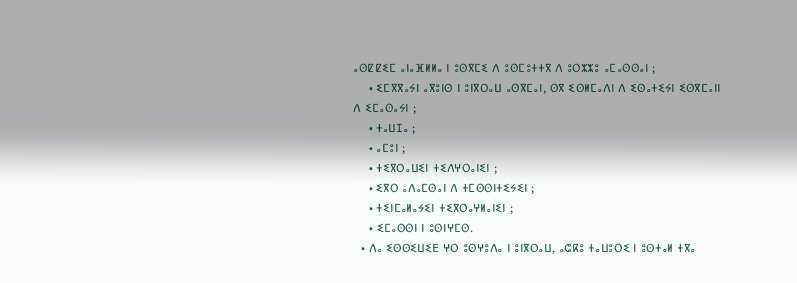ⴰⵙⵇⵇⵉⵎ ⴰⵏⴰⴼⵍⵍⴰ ⵏ ⵓⵙⴳⵎⵉ ⴷ ⵓⵙⵎⵓⵜⵜⴳ ⴷ ⵓⵔⵣⵣⵓ ⴰⵎⴰⵙⵙⴰⵏ ;
    • ⵉⵎⴳⴳⴰⵢⵏ ⴰⴳⵓⵏⵙ ⵏ ⵓⵏⴳⵔⴰⵡ ⴰⵙⴳⵎⴰⵏ, ⵙⴳ ⵉⵙⵍⵎⴰⴷⵏ ⴷ ⵉⵙⴰⵜⵉⵢⵏ ⵉⵙⴳⵎⴰⵏⵏ ⴷ ⵉⵎⴰⵙⴰⵢⵏ ;
    • ⵜⴰⵡⵊⴰ ;
    • ⴰⵎⵓⵏ ;
    • ⵜⵉⴳⵔⴰⵡⵉⵏ ⵜⵉⴷⵖⵔⴰⵏⵉⵏ ;
    • ⵉⴳⵔ ⴰⴷⴰⵎⵙⴰⵏ ⴷ ⵜⵎⵙⵙⵏⵜⵉⵢⵉⵏ ;
    • ⵜⵉⵏⵎⴰⵍⴰⵢⵉⵏ ⵜⵉⴳⵔⴰⵖⵍⴰⵏⵉⵏ ;
    • ⵉⵎⴰⵙⵙⵏ ⵏ ⵓⵙⵏⵖⵎⵙ.
  • ⴷⴰ ⵉⵙⵙⵉⵡⵉⴹ ⵖⵔ ⵓⵙⵖⵓⴷⴰ ⵏ ⵓⵏⴳⵔⴰⵡ, ⴰⵛⴽⵓ ⵜⴰⵡⵓⵔⵉ ⵏ ⵓⵙⵜⴰⵍ ⵜⴳⴰ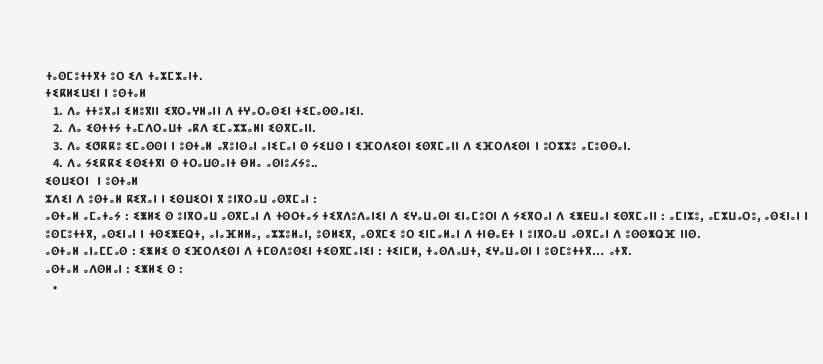ⵜⴰⵙⵎⵓⵜⵜⴳⵜ ⵓⵔ ⵉⴷ ⵜⴰⵣⵎⵣⴰⵏⵜ.
ⵜⵉⴽⵍⵉⵡⵉⵏ ⵏ ⵓⵙⵜⴰⵍ
  1. ⴷⴰ ⵜⵜⵓⴳⴰⵏ ⵉⵍⵓⴳⵏⵏ ⵉⴳⵔⴰⵖⵍⴰⵏⵏ ⴷ ⵜⵖⴰⵔⴰⵙⵉⵏ ⵜⵉⵎⴰⵙⵙⴰⵏⵉⵏ.
  2. ⴷⴰ ⵉⵙⵜⵜⵢ ⵜⴰⵎⴷⵔⴰⵡⵜ ⴰⴽⴷ ⵉⵎⴰⵣⵣⴰⵍⵏ ⵉⵙⴳⵎⴰⵏⵏ.
  3. ⴷⴰ ⵉⵚⴽⴽⵓ ⵉⵎⴰⵙⵙⵏ ⵏ ⵓⵙⵜⴰⵍ ⴰⴳⵓⵏⵙⴰⵏ ⴰⵏⵉⵎⴰⵏ ⵙ ⵢⵉⵡⵙ ⵏ ⵉⴼⵔⴷⵉⵙⵏ ⵉⵙⴳⵎⴰⵏⵏ ⴷ ⵉⴼⵔⴷⵉⵙⵏ ⵏ ⵓⵔⵣⵣⵓ ⴰⵎⵓⵙⵙⴰⵏ.
  4. ⴷⴰ ⵢⵉⴽⴽⵉ ⵉⵙⵉⵜⴳⵏ ⵙ ⵜⵔⴰⵡⵙⴰⵏⵜ ⴱⵍⴰ ⴰⵙⵏⵓⵃⵢⵓ..
ⵉⵙⵡⵉⵔⵏ  ⵏ ⵓⵙⵜⴰⵍ
ⵣⴷⵉⵏ ⴷ ⵓⵙⵜⴰⵍ ⴽⵉⴳⴰⵏ ⵏ ⵉⵙⵡⵉⵔⵏ ⴳ ⵓⵏⴳⵔⴰⵡ ⴰⵙⴳⵎⴰⵏ :
ⴰⵙⵜⴰⵍ ⴰⵎⴰⵜⴰⵢ : ⵉⵥⵍⵉ ⵙ ⵓⵏⴳⵔⴰⵡ ⴰⵙⴳⵎⴰⵏ ⴷ ⵜⵙⵔⵜⴰⵢ ⵜⵉⴳⴷⵓⴷⴰⵏⵉⵏ ⴷ ⵉⵖⴰⵡⴰⵙⵏ ⵉⵏⴰⵎⵓⵔⵏ ⴷ ⵢⵉⴳⵔⴰⵏ ⴷ ⵉⵥⴹⵡⴰⵏ ⵉⵙⴳⵎⴰⵏⵏ : ⴰⵎⵏⵣⵓ, ⴰⵎⵣⵡⴰⵔⵓ, ⴰⵙⵉⵏⴰⵏ ⵏ ⵓⵙⵎⵓⵜⵜⴳ, ⴰⵙⵉⵏⴰⵏ ⵏ ⵜⵙⵉⵥⴹⵕⵜ, ⴰⵏⴰⴼⵍⵍⴰ, ⴰⵣⵣⵓⵍⴰⵏ, ⵓⵙⵍⵉⴳ, ⴰⵙⴳⵎⵉ ⵓⵔ ⵉⵏⵎⴰⵍⴰⵏ ⴷ ⵜⵏⴱⴰⴹⵜ ⵏ ⵓⵏⴳⵔⴰⵡ ⴰⵙⴳⵎⴰⵏ ⴷ ⵓⵙⵙⵥⵕⴼ ⵏⵏⵙ.
ⴰⵙⵜⴰⵍ ⴰⵏⴰⵎⵎⴰⵙ : ⵉⵥⵍⵉ ⵙ ⵉⴼⵔⴷⵉⵙⵏ ⴷ ⵜⵎⵙⴷⵓⵙⵉⵏ ⵜⵉⵙⴳⵎⴰⵏⵉⵏ : ⵜⵉⵏⵎⵍ, ⵜⴰⵙⴷⴰⵡⵜ, ⵉⵖⴰⵡⴰⵙⵏ ⵏ ⵓⵙⵎⵓⵜⵜⴳ… ⴰⵜⴳ.
ⴰⵙⵜⴰⵍ ⴰⴷⵙⵍⴰⵏ : ⵉⵥⵍⵉ ⵙ :
  •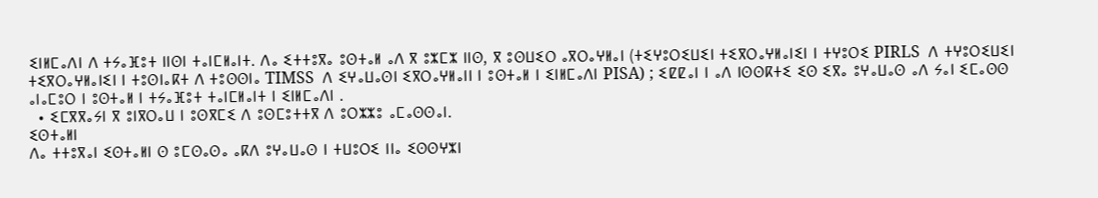ⵉⵏⵍⵎⴰⴷⵏ ⴷ ⵜⵢⴰⴼⵓⵜ ⵏⵏⵙⵏ ⵜⴰⵏⵎⵍⴰⵏⵜ. ⴷⴰ ⵉⵜⵜⵓⴳⴰ ⵓⵙⵜⴰⵍ ⴰⴷ ⴳ ⵓⵣⵎⵣ ⵏⵏⵙ, ⴳ ⵓⵙⵡⵉⵔ ⴰⴳⵔⴰⵖⵍⴰⵏ (ⵜⵉⵖⵓⵔⵉⵡⵉⵏ ⵜⵉⴳⵔⴰⵖⵍⴰⵏⵉⵏ ⵏ ⵜⵖⵓⵔⵉ PIRLS  ⴷ ⵜⵖⵓⵔⵉⵡⵉⵏ ⵜⵉⴳⵔⴰⵖⵍⴰⵏⵉⵏ ⵏ ⵜⵓⵙⵏⴰⴽⵜ ⴷ ⵜⵓⵙⵙⵏⴰ TIMSS  ⴷ ⵉⵖⴰⵡⴰⵙⵏ ⵉⴳⵔⴰⵖⵍⴰⵏⵏ ⵏ ⵓⵙⵜⴰⵍ ⵏ ⵉⵏⵍⵎⴰⴷⵏ PISA) ; ⵉⵇⵇⴰⵏ ⵏ ⴰⴷ ⵏⵙⵙⴽⵜⵉ ⵉⵙ ⵉⴳⴰ ⵓⵖⴰⵡⴰⵙ ⴰⴷ ⵢⴰⵏ ⵉⵎⴰⵙⵙ ⴰⵏⴰⵎⵓⵔ ⵏ ⵓⵙⵜⴰⵍ ⵏ ⵜⵢⴰⴼⵓⵜ ⵜⴰⵏⵎⵍⴰⵏⵜ ⵏ ⵉⵏⵍⵎⴰⴷⵏ .
  • ⵉⵎⴳⴳⴰⵢⵏ ⴳ ⵓⵏⴳⵔⴰⵡ ⵏ ⵓⵙⴳⵎⵉ ⴷ ⵓⵙⵎⵓⵜⵜⴳ ⴷ ⵓⵔⵣⵣⵓ ⴰⵎⴰⵙⵙⴰⵏ.
ⵉⵙⵜⴰⵍⵏ
ⴷⴰ ⵜⵜⵓⴳⴰⵏ ⵉⵙⵜⴰⵍⵏ ⵙ ⵓⵎⵙⴰⵙⴰ ⴰⴽⴷ ⵓⵖⴰⵡⴰⵙ ⵏ ⵜⵡⵓⵔⵉ ⵏⵏⴰ ⵉⵙⵙⵖⵣⵏ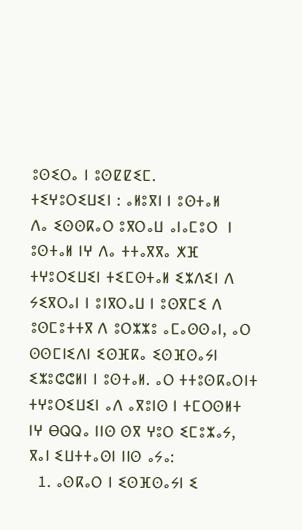ⵓⵙⵉⵔⴰ ⵏ ⵓⵙⵇⵇⵉⵎ.
ⵜⵉⵖⵓⵔⵉⵡⵉⵏ : ⴰⵍⵓⴳⵏ ⵏ ⵓⵙⵜⴰⵍ
ⴷⴰ ⵉⵙⵙⴽⴰⵔ ⵓⴳⵔⴰⵡ ⴰⵏⴰⵎⵓⵔ  ⵏ ⵓⵙⵜⴰⵍ ⵏⵖ ⴷⴰ ⵜⵜⴰⴳⴳⴰ ⵅⴼ ⵜⵖⵓⵔⵉⵡⵉⵏ ⵜⵉⵎⵙⵜⴰⵍ ⵉⵣⴷⵉⵏ ⴷ ⵢⵉⴳⵔⴰⵏ ⵏ ⵓⵏⴳⵔⴰⵡ ⵏ ⵓⵙⴳⵎⵉ ⴷ ⵓⵙⵎⵓⵜⵜⴳ ⴷ ⵓⵔⵣⵣⵓ ⴰⵎⴰⵙⵙⴰⵏ, ⴰⵔ ⵙⵙⵎⵏⵉⴷⵏ ⵉⵙⴼⴽⴰ ⵉⵙⴼⵙⴰⵢⵏ ⵉⵣⵓⵛⵛⵍⵏ ⵏ ⵓⵙⵜⴰⵍ. ⴰⵔ ⵜⵜⵓⵙⴽⴰⵔⵏⵜ ⵜⵖⵓⵔⵉⵡⵉⵏ ⴰⴷ ⴰⴳⵓⵏⵙ ⵏ ⵜⵎⵔⵙⵍⵜ ⵏⵖ ⴱⵕⵕⴰ ⵏⵏⵙ ⵙⴳ ⵖⵓⵔ ⵉⵎⵓⵣⴰⵢ, ⴳⴰⵏ ⵉⵡⵜⵜⴰⵙⵏ ⵏⵏⵙ ⴰⵢⴰ:
  1. ⴰⵙⴽⴰⵔ ⵏ ⵉⵙⴼⵙⴰⵢⵏ ⵉ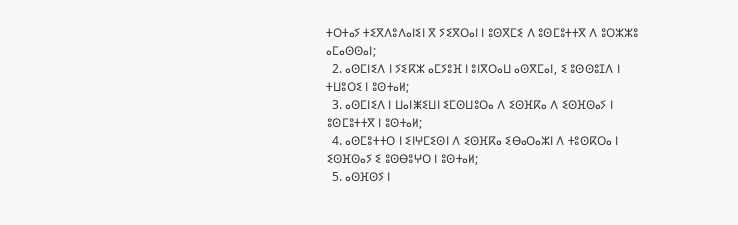ⵜⵔⵜⴰⵢ ⵜⵉⴳⴷⵓⴷⴰⵏⵉⵏ ⴳ ⵢⵉⴳⵔⴰⵏ ⵏ ⵓⵙⴳⵎⵉ ⴷ ⵓⵙⵎⵓⵜⵜⴳ ⴷ ⵓⵔⵣⵣⵓ ⴰⵎⴰⵙⵙⴰⵏ;
  2. ⴰⵙⵎⵏⵉⴷ ⵏ ⵢⵉⴽⵣ ⴰⵎⵢⵓⴼ ⵏ ⵓⵏⴳⵔⴰⵡ ⴰⵙⴳⵎⴰⵏ, ⵉ ⵓⵙⵙⵓⵊⴷ ⵏ ⵜⵡⵓⵔⵉ ⵏ ⵓⵙⵜⴰⵍ;
  3. ⴰⵙⵎⵏⵉⴷ ⵏ ⵡⴰⵏⵥⵉⵡⵏ ⵉⵎⵙⵡⵓⵔⴰ ⴷ ⵉⵙⴼⴽⴰ ⴷ ⵉⵙⴼⵙⴰⵢ ⵏ ⵓⵙⵎⵓⵜⵜⴳ ⵏ ⵓⵙⵜⴰⵍ;
  4. ⴰⵙⵎⵓⵜⵜⵔ ⵏ ⵉⵏⵖⵎⵉⵙⵏ ⴷ ⵉⵙⴼⴽⴰ ⵉⴱⴰⵔⴰⵣⵏ ⴷ ⵜⵓⵙⴽⵔⴰ ⵏ ⵉⵙⴼⵙⴰⵢ ⵉ ⵓⵙⴱⵓⵖⵔ ⵏ ⵓⵙⵜⴰⵍ;
  5. ⴰⵙⴼⵙⵢ ⵏ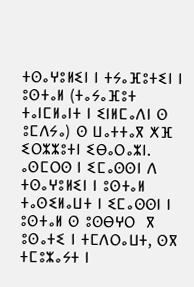ⵜⵙⴰⵖⵓⵍⵉⵏ ⵏ ⵜⵢⴰⴼⵓⵜⵉⵏ ⵏ ⵓⵙⵜⴰⵍ (ⵜⴰⵢⴰⴼⵓⵜ ⵜⴰⵏⵎⵍⴰⵏⵜ ⵏ ⵉⵏⵍⵎⴰⴷⵏ ⵙ ⵓⵎⴷⵢⴰ) ⵙ ⵡⴰⵜⵜⴰⴳ ⵅⴼ ⵉⵔⵣⵣⵓⵜⵏ ⵉⴱⴰⵔⴰⵣⵏ.
ⴰⵙⵎⵔⵙ ⵏ ⵉⵎⴰⵙⵙⵏ ⴷ ⵜⵙⴰⵖⵓⵍⵉⵏ ⵏ ⵓⵙⵜⴰⵍ
ⵜⴰⵙⵉⵍⴰⵡⵜ ⵏ ⵉⵎⴰⵙⵙⵏ ⵏ ⵓⵙⵜⴰⵍ ⵙ ⵓⵙⴱⵖⵔ  ⴳ ⵓⵙⴰⵜⵉ ⵏ ⵜⵎⴷⵔⴰⵡⵜ, ⵙⴳ ⵜⵎⵓⵣⴰⵢⵜ ⵏ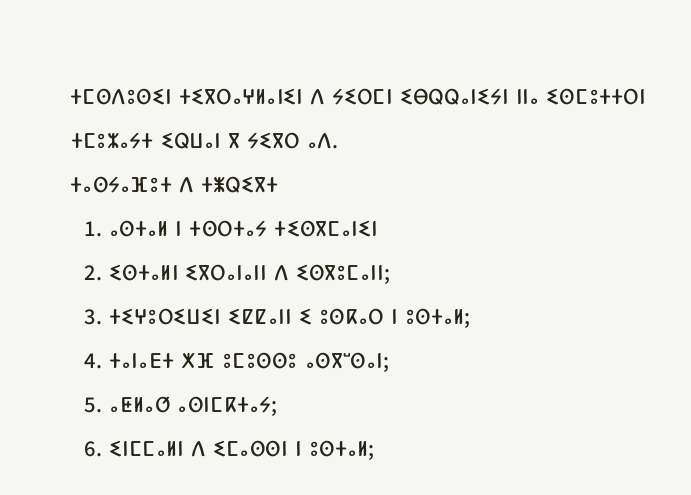ⵜⵎⵙⴷⵓⵙⵉⵏ ⵜⵉⴳⵔⴰⵖⵍⴰⵏⵉⵏ ⴷ ⵢⵉⵔⵎⵏ ⵉⴱⵕⵕⴰⵏⵉⵢⵏ ⵏⵏⴰ ⵉⵙⵎⵓⵜⵜⵔⵏ ⵜⵎⵓⵣⴰⵢⵜ ⵉⵕⵡⴰⵏ ⴳ ⵢⵉⴳⵔ ⴰⴷ.
ⵜⴰⵙⵢⴰⴼⵓⵜ ⴷ ⵜⵥⵕⵉⴳⵜ
  1. ⴰⵙⵜⴰⵍ ⵏ ⵜⵙⵔⵜⴰⵢ ⵜⵉⵙⴳⵎⴰⵏⵉⵏ
  2. ⵉⵙⵜⴰⵍⵏ ⵉⴳⵔⴰⵏⴰⵏⵏ ⴷ ⵉⵙⴳⵓⵎⴰⵏⵏ;
  3. ⵜⵉⵖⵓⵔⵉⵡⵉⵏ ⵉⵇⵇⴰⵏⵏ ⵉ ⵓⵙⴽⴰⵔ ⵏ ⵓⵙⵜⴰⵍ;
  4. ⵜⴰⵏⴰⴹⵜ ⵅⴼ ⵓⵎⵓⵙⵙⵓ ⴰⵙⴳⵯⵙⴰⵏ;
  5. ⴰⵟⵍⴰⵚ ⴰⵙⵏⵎⴽⵜⴰⵢ;
  6. ⵉⵏⵎⵎⴰⵍⵏ ⴷ ⵉⵎⴰⵙⵙⵏ ⵏ ⵓⵙⵜⴰⵍ;